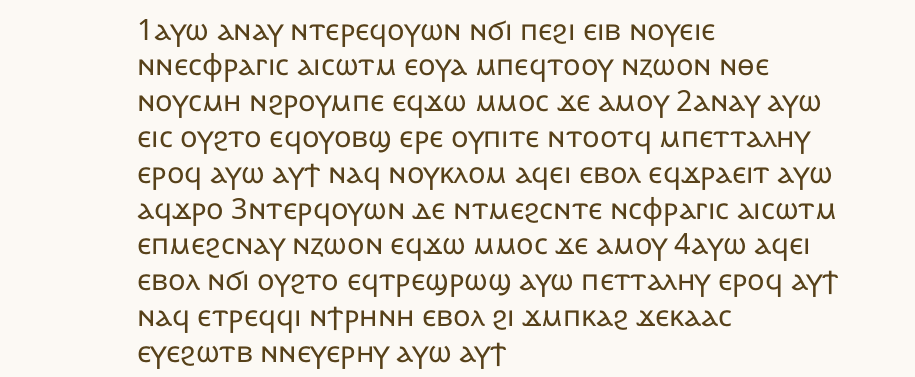1ⲁⲩⲱ ⲁⲛⲁⲩ ⲛⲧⲉⲣⲉϥⲟⲩⲱⲛ ⲛϭⲓ ⲡⲉϩⲓ ⲉⲓⲃ ⲛⲟⲩⲉⲓⲉ ⲛⲛⲉⲥⲫⲣⲁⲅⲓⲥ ⲁⲓⲥⲱⲧⲙ ⲉⲟⲩⲁ ⲙⲡⲉϥⲧⲟⲟⲩ ⲛⲍⲱⲟⲛ ⲛⲑⲉ ⲛⲟⲩⲥⲙⲏ ⲛϩⲣⲟⲩⲙⲡⲉ ⲉϥϫⲱ ⲙⲙⲟⲥ ϫⲉ ⲁⲙⲟⲩ 2ⲁⲛⲁⲩ ⲁⲩⲱ ⲉⲓⲥ ⲟⲩϩⲧⲟ ⲉϥⲟⲩⲟⲃϣ ⲉⲣⲉ ⲟⲩⲡⲓⲧⲉ ⲛⲧⲟⲟⲧϥ ⲙⲡⲉⲧⲧⲁⲗⲏⲩ ⲉⲣⲟϥ ⲁⲩⲱ ⲁⲩϯ ⲛⲁϥ ⲛⲟⲩⲕⲗⲟⲙ ⲁϥⲉⲓ ⲉⲃⲟⲗ ⲉϥϫⲣⲁⲉⲓⲧ ⲁⲩⲱ ⲁϥϫⲣⲟ 3ⲛⲧⲉⲣϥⲟⲩⲱⲛ ⲇⲉ ⲛⲧⲙⲉϩⲥⲛⲧⲉ ⲛⲥⲫⲣⲁⲅⲓⲥ ⲁⲓⲥⲱⲧⲙ ⲉⲡⲙⲉϩⲥⲛⲁⲩ ⲛⲍⲱⲟⲛ ⲉϥϫⲱ ⲙⲙⲟⲥ ϫⲉ ⲁⲙⲟⲩ 4ⲁⲩⲱ ⲁϥⲉⲓ ⲉⲃⲟⲗ ⲛϭⲓ ⲟⲩϩⲧⲟ ⲉϥⲧⲣⲉϣⲣⲱϣ ⲁⲩⲱ ⲡⲉⲧⲧⲁⲗⲏⲩ ⲉⲣⲟϥ ⲁⲩϯ ⲛⲁϥ ⲉⲧⲣⲉϥϥⲓ ⲛϯⲣⲏⲛⲏ ⲉⲃⲟⲗ ϩⲓ ϫⲙⲡⲕⲁϩ ϫⲉⲕⲁⲁⲥ ⲉⲩⲉϩⲱⲧⲃ ⲛⲛⲉⲩⲉⲣⲏⲩ ⲁⲩⲱ ⲁⲩϯ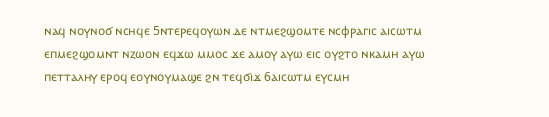ⲛⲁϥ ⲛⲟⲩⲛⲟϭ ⲛⲥⲏϥⲉ 5ⲛⲧⲉⲣⲉϥⲟⲩⲱⲛ ⲇⲉ ⲛⲧⲙⲉϩϣⲟⲙⲧⲉ ⲛⲥⲫⲣⲁⲅⲓⲥ ⲁⲓⲥⲱⲧⲙ ⲉⲡⲙⲉϩϣⲟⲙⲛⲧ ⲛⲍⲱⲟⲛ ⲉϥϫⲱ ⲙⲙⲟⲥ ϫⲉ ⲁⲙⲟⲩ ⲁⲩⲱ ⲉⲓⲥ ⲟⲩϩⲧⲟ ⲛⲕⲁⲙⲏ ⲁⲩⲱ ⲡⲉⲧⲧⲁⲗⲏⲩ ⲉⲣⲟϥ ⲉⲟⲩⲛⲟⲩⲙⲁϣⲉ ϩⲛ ⲧⲉϥϭⲓϫ 6ⲁⲓⲥⲱⲧⲙ ⲉⲩⲥⲙⲏ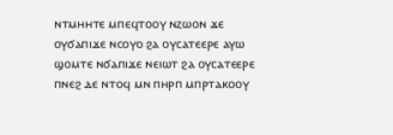ⲛⲧⲙⲏⲏⲧⲉ ⲙⲡⲉϥⲧⲟⲟⲩ ⲛⲍⲱⲟⲛ ϫⲉ ⲟⲩϭⲁⲡⲓϫⲉ ⲛⲥⲟⲩⲟ ϩⲁ ⲟⲩⲥⲁⲧⲉⲉⲣⲉ ⲁⲩⲱ ϣⲟⲙⲧⲉ ⲛϭⲁⲡⲓϫⲉ ⲛⲉⲓⲱⲧ ϩⲁ ⲟⲩⲥⲁⲧⲉⲉⲣⲉ ⲡⲛⲉϩ ⲇⲉ ⲛⲧⲟϥ ⲙⲛ ⲡⲏⲣⲡ ⲙⲡⲣⲧⲁⲕⲟⲟⲩ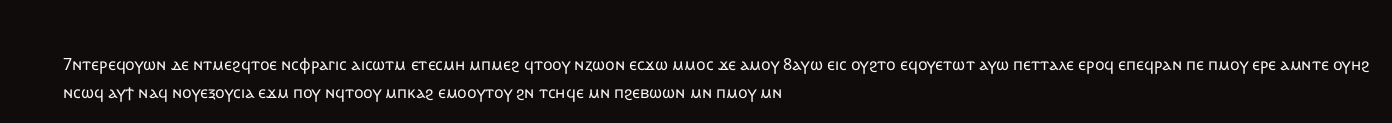7ⲛⲧⲉⲣⲉϥⲟⲩⲱⲛ ⲇⲉ ⲛⲧⲙⲉϩϥⲧⲟⲉ ⲛⲥⲫⲣⲁⲅⲓⲥ ⲁⲓⲥⲱⲧⲙ ⲉⲧⲉⲥⲙⲏ ⲙⲡⲙⲉϩ ϥⲧⲟⲟⲩ ⲛⲍⲱⲟⲛ ⲉⲥϫⲱ ⲙⲙⲟⲥ ϫⲉ ⲁⲙⲟⲩ 8ⲁⲩⲱ ⲉⲓⲥ ⲟⲩϩⲧⲟ ⲉϥⲟⲩⲉⲧⲱⲧ ⲁⲩⲱ ⲡⲉⲧⲧⲁⲗⲉ ⲉⲣⲟϥ ⲉⲡⲉϥⲣⲁⲛ ⲡⲉ ⲡⲙⲟⲩ ⲉⲣⲉ ⲁⲙⲛⲧⲉ ⲟⲩⲏϩ ⲛⲥⲱϥ ⲁⲩϯ ⲛⲁϥ ⲛⲟⲩⲉⲝⲟⲩⲥⲓⲁ ⲉϫⲙ ⲡⲟⲩ ⲛϥⲧⲟⲟⲩ ⲙⲡⲕⲁϩ ⲉⲙⲟⲟⲩⲧⲟⲩ ϩⲛ ⲧⲥⲏϥⲉ ⲙⲛ ⲡϩⲉⲃⲱⲱⲛ ⲙⲛ ⲡⲙⲟⲩ ⲙⲛ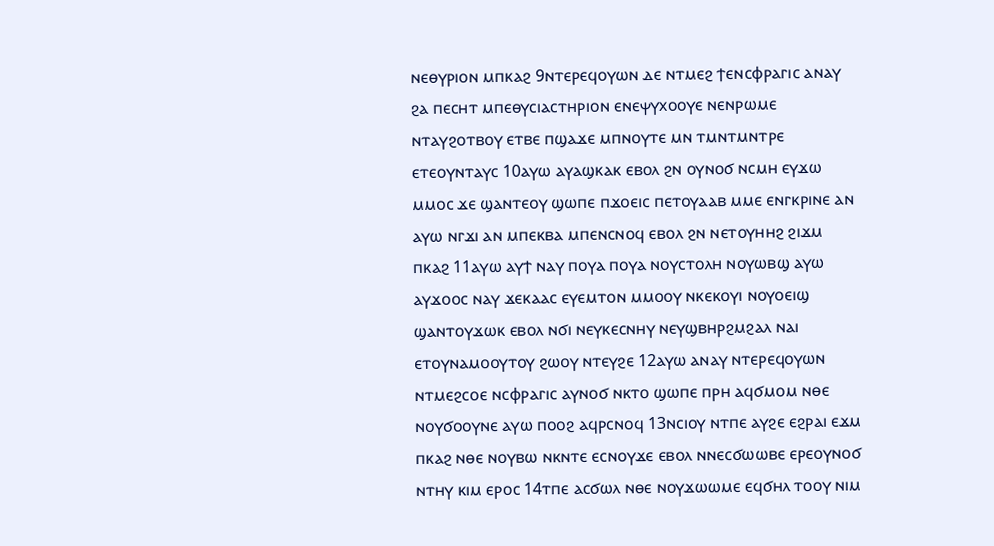ⲛⲉⲑⲩⲣⲓⲟⲛ ⲙⲡⲕⲁϩ 9ⲛⲧⲉⲣⲉϥⲟⲩⲱⲛ ⲇⲉ ⲛⲧⲙⲉϩ ϯⲉⲛⲥⲫⲣⲁⲅⲓⲥ ⲁⲛⲁⲩ ϩⲁ ⲡⲉⲥⲏⲧ ⲙⲡⲉⲑⲩⲥⲓⲁⲥⲧⲏⲣⲓⲟⲛ ⲉⲛⲉⲯⲩⲭⲟⲟⲩⲉ ⲛⲉⲛⲣⲱⲙⲉ ⲛⲧⲁⲩϩⲟⲧⲃⲟⲩ ⲉⲧⲃⲉ ⲡϣⲁϫⲉ ⲙⲡⲛⲟⲩⲧⲉ ⲙⲛ ⲧⲙⲛⲧⲙⲛⲧⲣⲉ ⲉⲧⲉⲟⲩⲛⲧⲁⲩⲥ 10ⲁⲩⲱ ⲁⲩⲁϣⲕⲁⲕ ⲉⲃⲟⲗ ϩⲛ ⲟⲩⲛⲟϭ ⲛⲥⲙⲏ ⲉⲩϫⲱ ⲙⲙⲟⲥ ϫⲉ ϣⲁⲛⲧⲉⲟⲩ ϣⲱⲡⲉ ⲡϫⲟⲉⲓⲥ ⲡⲉⲧⲟⲩⲁⲁⲃ ⲙⲙⲉ ⲉⲛⲅⲕⲣⲓⲛⲉ ⲁⲛ ⲁⲩⲱ ⲛⲅϫⲓ ⲁⲛ ⲙⲡⲉⲕⲃⲁ ⲙⲡⲉⲛⲥⲛⲟϥ ⲉⲃⲟⲗ ϩⲛ ⲛⲉⲧⲟⲩⲏⲏϩ ϩⲓϫⲙ ⲡⲕⲁϩ 11ⲁⲩⲱ ⲁⲩϯ ⲛⲁⲩ ⲡⲟⲩⲁ ⲡⲟⲩⲁ ⲛⲟⲩⲥⲧⲟⲗⲏ ⲛⲟⲩⲱⲃϣ ⲁⲩⲱ ⲁⲩϫⲟⲟⲥ ⲛⲁⲩ ϫⲉⲕⲁⲁⲥ ⲉⲩⲉⲙⲧⲟⲛ ⲙⲙⲟⲟⲩ ⲛⲕⲉⲕⲟⲩⲓ ⲛⲟⲩⲟⲉⲓϣ ϣⲁⲛⲧⲟⲩϫⲱⲕ ⲉⲃⲟⲗ ⲛϭⲓ ⲛⲉⲩⲕⲉⲥⲛⲏⲩ ⲛⲉⲩϣⲃⲏⲣϩⲙϩⲁⲗ ⲛⲁⲓ ⲉⲧⲟⲩⲛⲁⲙⲟⲟⲩⲧⲟⲩ ϩⲱⲟⲩ ⲛⲧⲉⲩϩⲉ 12ⲁⲩⲱ ⲁⲛⲁⲩ ⲛⲧⲉⲣⲉϥⲟⲩⲱⲛ ⲛⲧⲙⲉϩⲥⲟⲉ ⲛⲥⲫⲣⲁⲅⲓⲥ ⲁⲩⲛⲟϭ ⲛⲕⲧⲟ ϣⲱⲡⲉ ⲡⲣⲏ ⲁϥϭⲙⲟⲙ ⲛⲑⲉ ⲛⲟⲩϭⲟⲟⲩⲛⲉ ⲁⲩⲱ ⲡⲟⲟϩ ⲁϥⲣⲥⲛⲟϥ 13ⲛⲥⲓⲟⲩ ⲛⲧⲡⲉ ⲁⲩϩⲉ ⲉϩⲣⲁⲓ ⲉϫⲙ ⲡⲕⲁϩ ⲛⲑⲉ ⲛⲟⲩⲃⲱ ⲛⲕⲛⲧⲉ ⲉⲥⲛⲟⲩϫⲉ ⲉⲃⲟⲗ ⲛⲛⲉⲥϭⲱⲱⲃⲉ ⲉⲣⲉⲟⲩⲛⲟϭ ⲛⲧⲏⲩ ⲕⲓⲙ ⲉⲣⲟⲥ 14ⲧⲡⲉ ⲁⲥϭⲱⲗ ⲛⲑⲉ ⲛⲟⲩϫⲱⲱⲙⲉ ⲉϥϭⲏⲗ ⲧⲟⲟⲩ ⲛⲓⲙ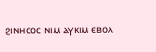ϩⲓⲛⲏⲥⲟⲥ ⲛⲓⲙ ⲁⲩⲕⲓⲙ ⲉⲃⲟⲗ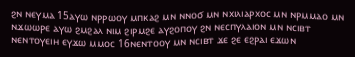ϩⲛ ⲛⲉⲩⲙⲁ 15ⲁⲩⲱ ⲛⲣⲣⲱⲟⲩ ⲙⲡⲕⲁϩ ⲙⲛ ⲛⲛⲟϭ ⲙⲛ ⲛⲭⲓⲗⲓⲁⲣⲭⲟⲥ ⲙⲛ ⲛⲣⲙⲙⲁⲟ ⲙⲛ ⲛϫⲱⲱⲣⲉ ⲁⲩⲱ ϩⲙϩⲁⲗ ⲛⲓⲙ ϩⲓⲣⲙϩⲉ ⲁⲩϩⲟⲡⲟⲩ ϩⲛ ⲛⲉⲥⲡⲩⲗⲁⲓⲟⲛ ⲙⲛ ⲛⲥⲓⲃⲧ ⲛⲉⲛⲧⲟⲩⲉⲓⲏ ⲉⲩϫⲱ ⲙⲙⲟⲥ 16ⲛⲉⲛⲧⲟⲟⲩ ⲙⲛ ⲛⲥⲓⲃⲧ ϫⲉ ϩⲉ ⲉϩⲣⲁⲓ ⲉϫⲱⲛ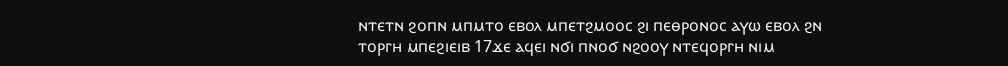ⲛⲧⲉⲧⲛ ϩⲟⲡⲛ ⲙⲡⲙⲧⲟ ⲉⲃⲟⲗ ⲙⲡⲉⲧϩⲙⲟⲟⲥ ϩⲓ ⲡⲉⲑⲣⲟⲛⲟⲥ ⲁⲩⲱ ⲉⲃⲟⲗ ϩⲛ ⲧⲟⲣⲅⲏ ⲙⲡⲉϩⲓⲉⲓⲃ 17ϫⲉ ⲁϥⲉⲓ ⲛϭⲓ ⲡⲛⲟϭ ⲛϩⲟⲟⲩ ⲛⲧⲉϥⲟⲣⲅⲏ ⲛⲓⲙ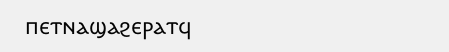ⲡⲉⲧⲛⲁϣⲁϩⲉⲣⲁⲧϥ